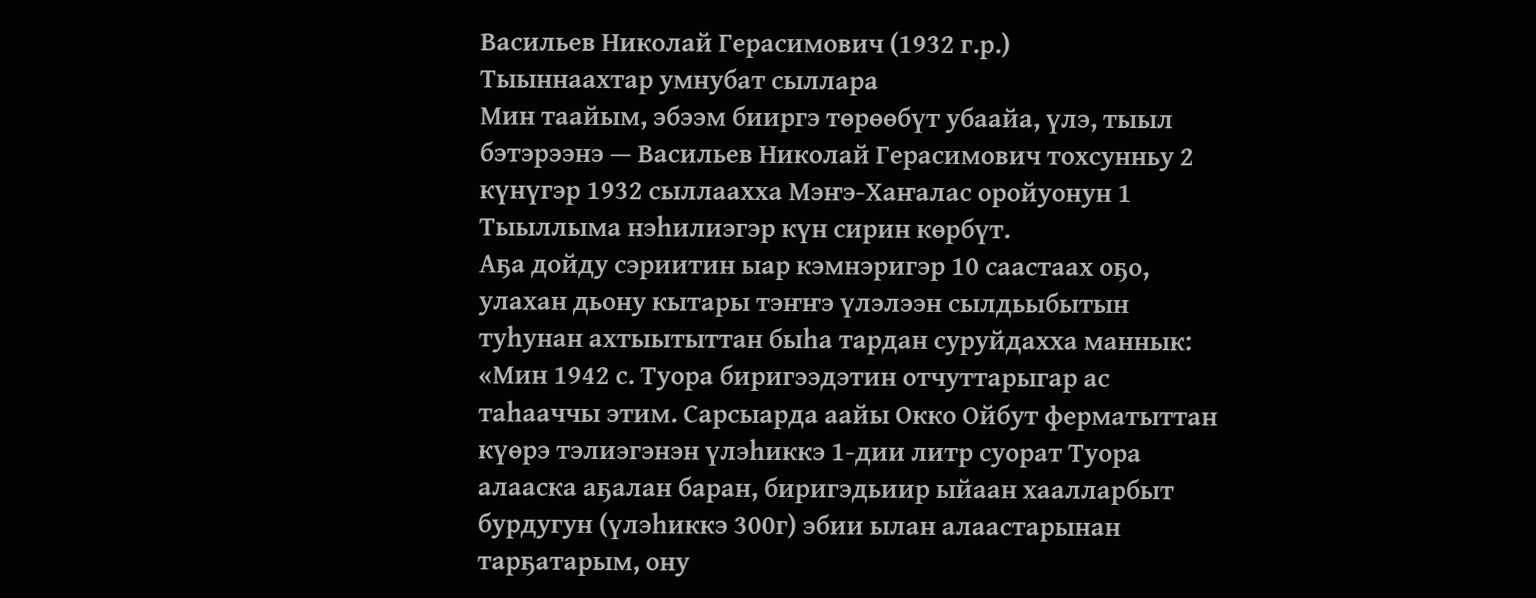Васильев Николай Герасимович (1932 г.р.)
Тыыннаахтар умнубат сыллара
Мин таайым, эбээм бииргэ төрөөбүт убаайа, үлэ, тыыл бэтэрээнэ — Васильев Николай Герасимович тохсунньу 2 күнүгэр 1932 сыллаахха Мэҥэ-Хаҥалас оройуонун 1 Тыыллыма нэһилиэгэр күн сирин көрбүт.
Аҕа дойду сэриитин ыар кэмнэригэр 10 саастаах оҕо, улахан дьону кытары тэҥҥэ үлэлээн сылдьыбытын туһунан ахтыытыттан быһа тардан суруйдахха маннык:
«Мин 1942 с. Туора биригээдэтин отчуттарыгар ас таһааччы этим. Сарсыарда аайы Окко Ойбут ферматыттан күөрэ тэлиэгэнэн үлэһиккэ 1-дии литр суорат Туора алааска аҕалан баран, биригэдьиир ыйаан хаалларбыт бурдугун (үлэһиккэ 300г) эбии ылан алаастарынан тарҕатарым, ону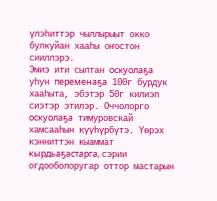үлэһиттэр чыллырыыт окко булкуйан хааһы оҥостон сииллэрэ.
Эмиэ ити сылтан оскуолаҕа уһун переменаҕа 100г бурдук хааһыта, эбэтэр 50г килиэп сиэтэр этилэр. Оччолорго оскуолаҕа тимуровскай хамсааһын күүһүрбүтэ. Үөрэх кэнниттэн кыаммат кырдьаҕастарга, сэрии огдооболоругар оттор мастарын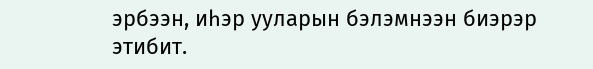эрбээн, иһэр ууларын бэлэмнээн биэрэр этибит.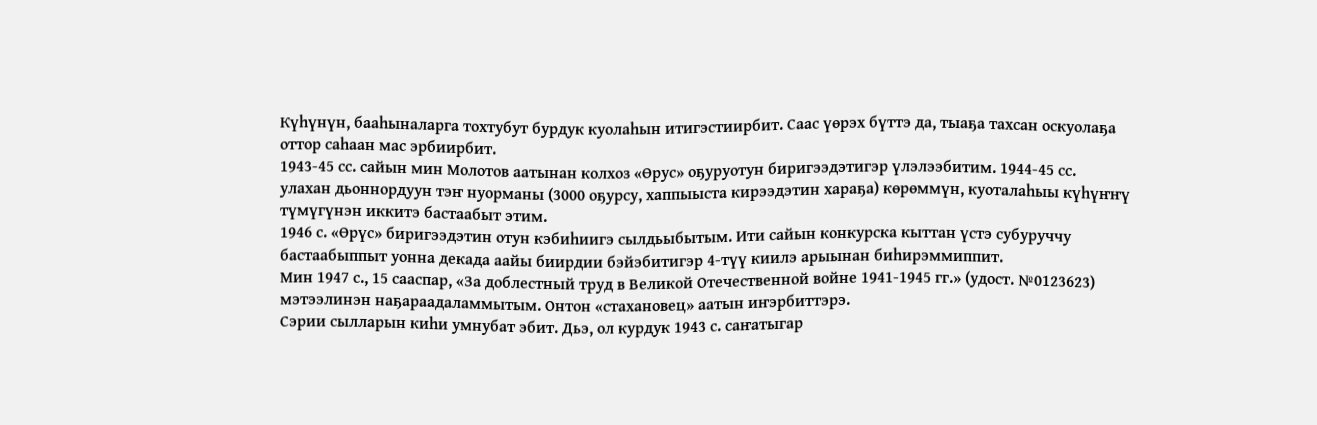Күһүнүн, бааһыналарга тохтубут бурдук куолаһын итигэстиирбит. Саас үөрэх бүттэ да, тыаҕа тахсан оскуолаҕа оттор саһаан мас эрбиирбит.
1943-45 сс. сайын мин Молотов аатынан колхоз «Өрус» оҕуруотун биригээдэтигэр үлэлээбитим. 1944-45 сс. улахан дьоннордуун тэҥ нуорманы (3000 оҕурсу, хаппыыста кирээдэтин хараҕа) көрөммүн, куоталаһыы күһүҥҥү түмүгүнэн иккитэ бастаабыт этим.
1946 с. «Өрүс» биригээдэтин отун кэбиһиигэ сылдьыбытым. Ити сайын конкурска кыттан үстэ субуруччу бастаабыппыт уонна декада аайы биирдии бэйэбитигэр 4-түү киилэ арыынан биһирэммиппит.
Мин 1947 с., 15 сааспар, «За доблестный труд в Великой Отечественной войне 1941-1945 гг.» (удост. №0123623) мэтээлинэн наҕараадаламмытым. Онтон «стахановец» аатын иҥэрбиттэрэ.
Сэрии сылларын киһи умнубат эбит. Дьэ, ол курдук 1943 с. саҥатыгар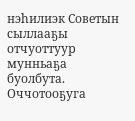нэһилиэк Советын сыллааҕы отчуоттуур мунньаҕа буолбута. Оччотооҕуга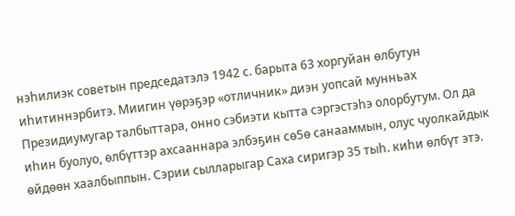нэһилиэк советын председатэлэ 1942 с. барыта 63 хоргуйан өлбутун иһитиннэрбитэ. Миигин үөрэҕэр «отличник» диэн уопсай мунньах Президиумугар талбыттара, онно сэбиэти кытта сэргэстэһэ олорбутум. Ол да иһин буолуо, өлбүттэр ахсааннара элбэҕин сө5ө санааммын, олус чуолкайдык өйдөөн хаалбыппын. Сэрии сылларыгар Саха сиригэр 35 тыһ. киһи өлбүт этэ.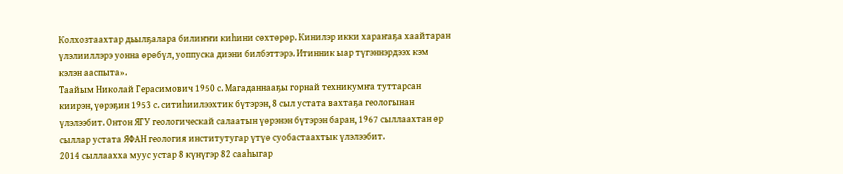Колхозтаахтар дьылҕалара билиҥҥи киһини сөхтөрөр. Кинилэр икки хараҥаҕа хаайтаран үлэлииллэрэ уонна өрөбүл, уоппуска диэни билбэттэрэ. Итинник ыар түгэннэрдээх кэм кэлэн ааспыта».
Таайым Николай Герасимович 1950 с. Магаданнааҕы горнай техникумҥа туттарсан киирэн, үөрэҕин 1953 с. ситиһиилээхтик бүтэрэн, 8 сыл устата вахтаҕа геологынан үлэлээбит. Онтон ЯГУ геологическай салаатын үөрэнэн бүтэрэн баран, 1967 сыллаахтан өр сыллар устата ЯФАН геология институтугар үтүө суобастаахтык үлэлээбит.
2014 сыллаахха муус устар 8 күнүгэр 82 сааһыгар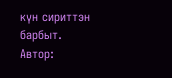күн сириттэн барбыт.
Автор: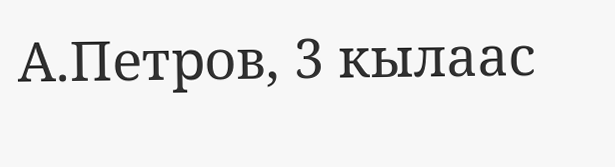А.Петров, 3 кылаас